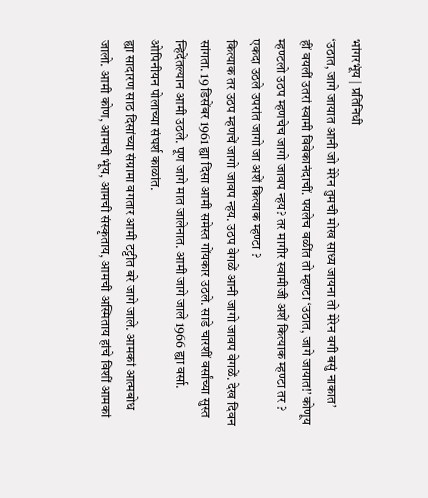भांगरभूंय | प्रतिनिधी
‘उठात, जागे जायात आनी जो मेरेन तुमची मोख साध्य जायना तो मेरेन वगी बसुं नाकात’
हीं वयलीं उतरां स्वामी विवेकानंदाचीं. पयलेच वळींत तो म्हण्टा ‘उठात, जागे जायात!’ कोणूय म्हण्टलो उठप म्हणचेच जागो जावप न्हय? तर मागीर स्वामीजी अशें कित्याक म्हण्टा तर ? एकदा उठले उपरांत जागो जा अशें कित्याक म्हण्टा ?
कित्याक तर उठप म्हणचें जागो जावप न्हय. उठप वेगळें आनी जागो जावप वेगळें. देख दिवन सांगता. 19 डिसेंबर 1961 ह्या दिसा आमी समेस्त गोंयकार उठले. साडे चारशीं वर्सांच्या सुस्त न्हिदेंतल्यान आमी उठले. पूण जागे मात जालेनात. आमी जागे जाले 1966 ह्या वर्सा. ओपिनीयन पोलाच्या संघर्श काळांत.
ह्या सादारण साठ दिसांच्या संग्रामा वगतार आमी टट्टीत बरे जागे जाले. आमकां आत्मबोध जालो. आमी कोण, आमची भूंय, आमची संस्कृताय, आमची अस्मिताय हांचे विशीं आमकां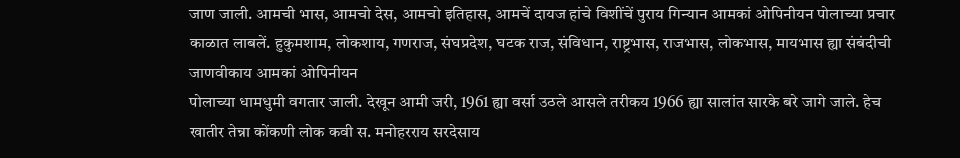जाण जाली. आमची भास, आमचो देस, आमचो इतिहास, आमचें दायज हांचे विशींचें पुराय गिन्यान आमकां ओपिनीयन पोलाच्या प्रचार काळात लाबलें. हुकुमशाम, लोकशाय, गणराज, संघप्रदेश, घटक राज, संविधान, राष्ट्रभास, राजभास, लोकभास, मायभास ह्या संबंदीची जाणवीकाय आमकां ओपिनीयन
पोलाच्या धामधुमी वगतार जाली. देखून आमी जरी, 1961 ह्या वर्सा उठले आसले तरीकय 1966 ह्या सालांत सारके बरे जागे जाले. हेच खातीर तेन्ना कोंकणी लोक कवी स. मनोहरराय सरदेसाय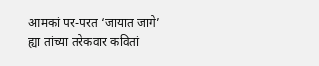आमकां पर-परत ‘जायात जागे’ ह्या तांच्या तरेकवार कवितां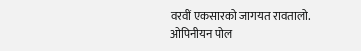वरवीं एकसारको जागयत रावतालो. ओपिनीयन पोल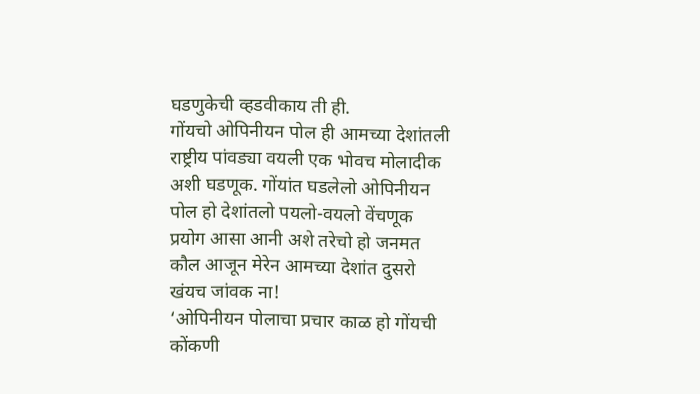घडणुकेची व्हडवीकाय ती ही.
गोंयचो ओपिनीयन पोल ही आमच्या देशांतली राष्ट्रीय पांवड्या वयली एक भोवच मोलादीक अशी घडणूक. गोंयांत घडलेलो ओपिनीयन पोल हो देशांतलो पयलो-वयलो वेंचणूक प्रयोग आसा आनी अशे तरेचो हो जनमत कौल आजून मेरेन आमच्या देशांत दुसरो खंयच जांवक ना!
‘ओपिनीयन पोलाचा प्रचार काळ हो गोंयची कोंकणी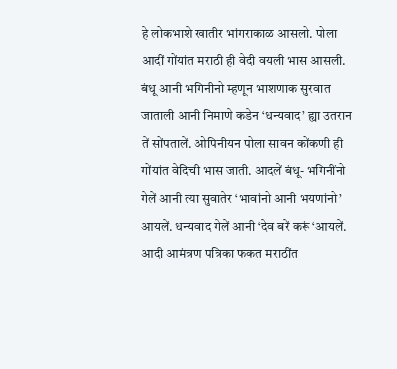हे लोकभाशे खातीर भांगराकाळ आसलो. पोला आदीं गोंयांत मराठी ही वेदी वयली भास आसली. बंधू आनी भगिनीनो म्हणून भाशणाक सुरवात जाताली आनी निमाणे कडेन ‘धन्यवाद’ ह्या उतरान तें सोंपतालें. ओपिनीयन पोला सावन कोंकणी ही गोंयांत वेदिची भास जाती. आदलें बंधू- भगिनींनो गेलें आनी त्या सुवातेर ‘भावांनो आनी भयणांनो’ आयलें. धन्यवाद गेलें आनी ‘देव बरें करूं ‘आयलें. आदी आमंत्रण पत्रिका फकत मराठींत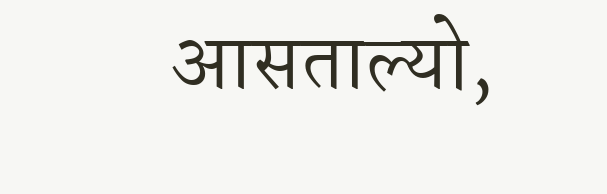आसताल्यो,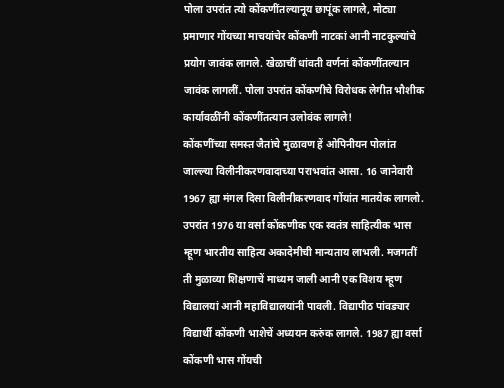पोला उपरांत त्यो कोंकणींतल्यानूय छापूंक लागले, मोट्या प्रमाणार गोंयच्या माचयांचेर कोंकणी नाटकां आनी नाटकुल्यांचे प्रयोग जावंक लागले. खेळाचीं धांवती वर्णनां कोंकणींतल्यान जावंक लागलीं. पोला उपरांत कोंकणीचे विरोधक लेगीत भौशीक कार्यावळींनी कोंकणींतत्यान उलोवंक लागले!
कोंकणींच्या समस्त जैतांचे मुळावण हें ओपिनीयन पोलांत जाल्ल्या विलीनीकरणवादाच्या पराभवांत आसा. 16 जानेवारी 1967 ह्या मंगल दिसा विलीनीकरणवाद गोंयांत मातयेक लागलो. उपरांत 1976 या वर्सा कोंकणीक एक स्वतंत्र साहित्यीक भास म्हूण भारतीय साहित्य अकादेमीची मान्यताय लाभली. मजगतीं ती मुळाव्या शिक्षणाचें माध्यम जाली आनी एक विशय म्हूण विद्यालयां आनी महाविद्यालयांनी पावली. विद्यापीठ पांवड्यार विद्यार्थी कोंकणी भाशेचें अध्ययन करुंक लागले. 1987 ह्या वर्सा कोंकणी भास गोंयची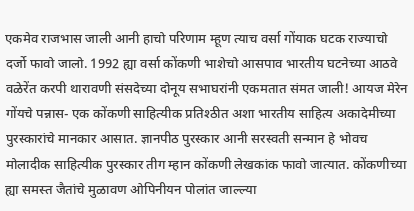एकमेव राजभास जाली आनी हाचो परिणाम म्हूण त्याच वर्सा गोंयाक घटक राज्याचो दर्जो फावो जालो. 1992 ह्या वर्सा कोंकणी भाशेचो आसपाव भारतीय घटनेच्या आठवे वळेरेंत करपी थारावणी संसदेच्या दोनूय सभाघरांनी एकमतात संमत जाली! आयज मेरेन गोंयचे पन्नास- एक कोंकणी साहित्यीक प्रतिश्ठीत अशा भारतीय साहित्य अकादेमीच्या पुरस्कारांचे मानकार आसात. ज्ञानपीठ पुरस्कार आनी सरस्वती सन्मान हे भोवच मोलादीक साहित्यीक पुरस्कार तीग म्हान कोंकणी लेखकांक फावो जात्यात. कोंकणीच्या ह्या समस्त जैतांचे मुळावण ओपिनीयन पोलांत जाल्ल्या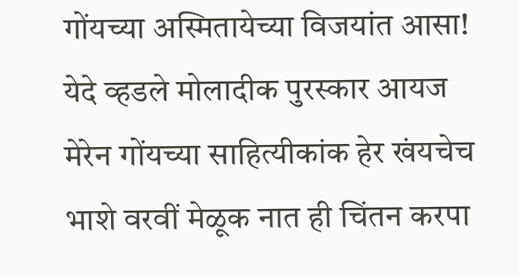गोंयच्या अस्मितायेच्या विजयांत आसा! येदे व्हडले मोलादीक पुरस्कार आयज मेरेन गोंयच्या साहित्यीकांक हेर खंयचेच भाशे वरवीं मेळूक नात ही चिंतन करपा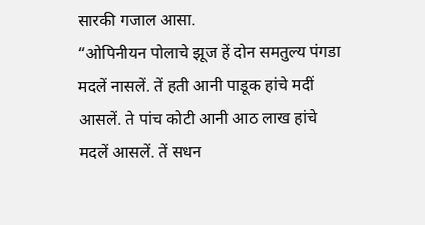सारकी गजाल आसा.
“ओपिनीयन पोलाचे झूज हें दोन समतुल्य पंगडा मदलें नासलें. तें हती आनी पाडूक हांचे मदीं आसलें. ते पांच कोटी आनी आठ लाख हांचे मदलें आसलें. तें सधन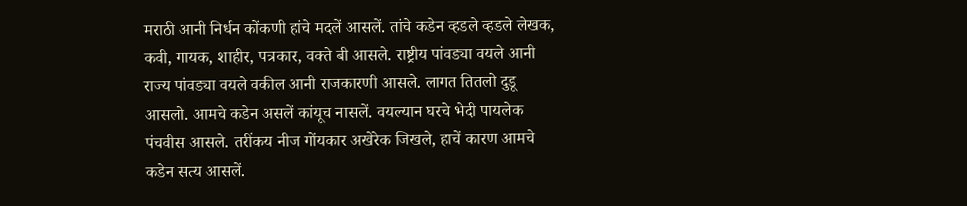मराठी आनी निर्धन कोंकणी हांचे मदलें आसलें. तांचे कडेन व्हडले व्हडले लेखक, कवी, गायक, शाहीर, पत्रकार, वक्ते बी आसले. राष्ट्रीय पांवड्या वयले आनी राज्य पांवड्या वयले वकील आनी राजकारणी आसले. लागत तितलो दुडू आसलो. आमचे कडेन असलें कांयूच नासलें. वयल्यान घरचे भेदी पायलेक पंचवीस आसले. तरींकय नीज गोंयकार अखेरेक जिखले, हाचें कारण आमचे कडेन सत्य आसलें.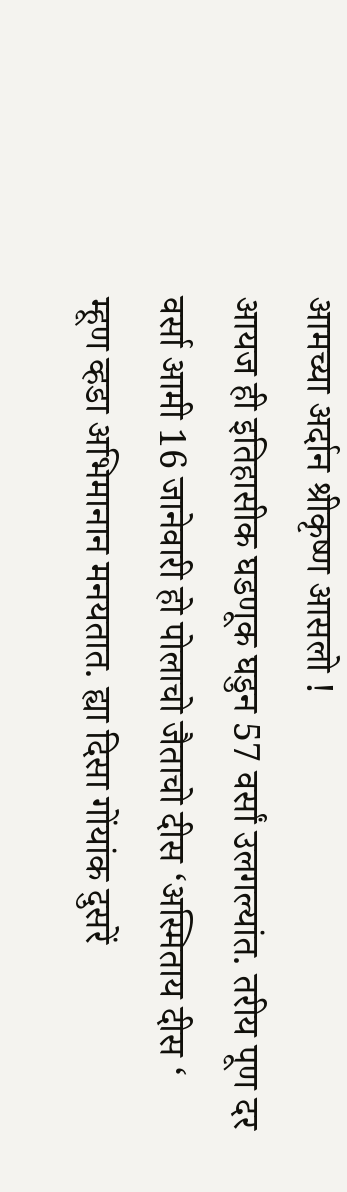आमच्या अर्दान श्रीकृष्ण आसलो !
आयज ही इतिहासीक घडणूक घडुन 57 वर्सां उलगल्यांत. तरीय पूण दर वर्सा आमी 16 जानेवारी हो पोलाचो जैताचो दीस ‘अस्मिताय दीस ‘ म्हूण व्हडा अभिमानान मनयतात. ह्या दिसा गोंयांक दुसरें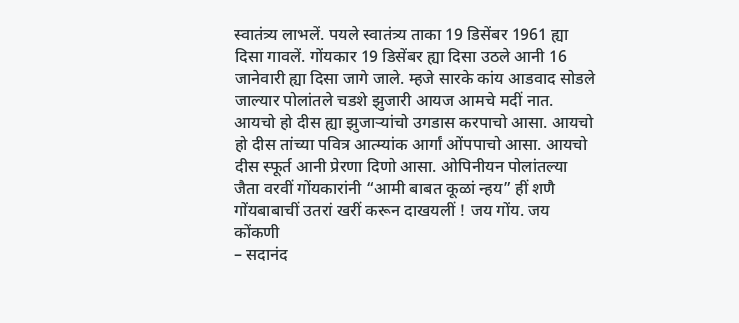स्वातंत्र्य लाभलें. पयले स्वातंत्र्य ताका 19 डिसेंबर 1961 ह्या दिसा गावलें. गोंयकार 19 डिसेंबर ह्या दिसा उठले आनी 16 जानेवारी ह्या दिसा जागे जाले. म्हजे सारके कांय आडवाद सोडले जाल्यार पोलांतले चडशे झुजारी आयज आमचे मदीं नात. आयचो हो दीस ह्या झुजाऱ्यांचो उगडास करपाचो आसा. आयचो हो दीस तांच्या पवित्र आत्म्यांक आर्गां ओंपपाचो आसा. आयचो दीस स्फूर्त आनी प्रेरणा दिणो आसा. ओपिनीयन पोलांतल्या जैता वरवीं गोंयकारांनी “आमी बाबत कूळां न्हय” हीं शणै गोंयबाबाचीं उतरां खरीं करून दाखयलीं ! जय गोंय. जय कोंकणी
– सदानंद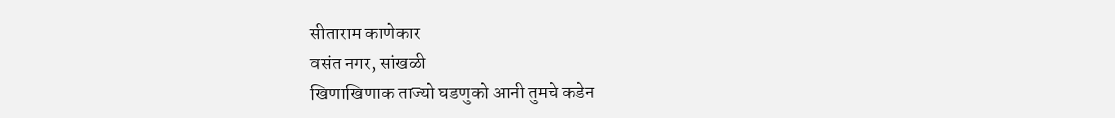सीताराम काणेकार
वसंत नगर, सांखळी
खिणाखिणाक ताज्यो घडणुको आनी तुमचे कडेन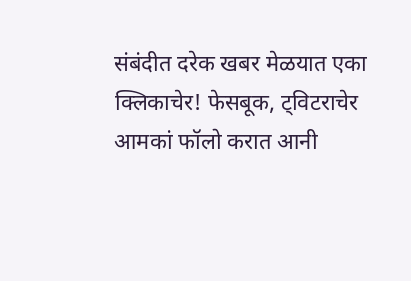संबंदीत दरेक खबर मेळयात एका क्लिकाचेर! फेसबूक, ट्विटराचेर आमकां फॉलो करात आनी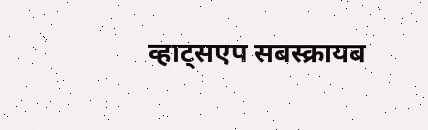व्हाट्सएप सबस्क्रायब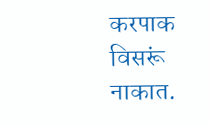करपाक विसरूं नाकात.